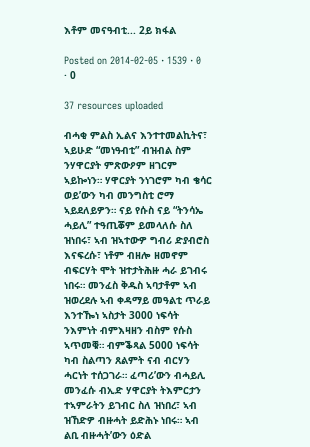እቶም መናዓብቲ... 2ይ ክፋል

Posted on 2014-02-05 · 1539 · 0 · 0

37 resources uploaded

ብሓቂ ምልስ ኢልና እንተተመልኪትና፣ ኣይሁድ “መነዓብቲ” ብዝብል ስም ንሃዋርያት ምጽውዖም ዘገርም ኣይኰነን። ሃዋርያት ንነገሮም ካብ ቄሳር ወይ’ውን ካብ መንግስቲ ሮማ ኣይደለይዎን። ናይ የሱስ ናይ “ትንሳኤ ሓይሊ” ተዓጢቖም ይመላለሱ ስለ ዝነበሩ፣ ኣብ ዝኣተውዎ ግብሪ ድያብሮስ እናፍረሱ፣ ነቶም ብዘሎ ዘመኖም ብፍርሃት ሞት ዝተታትሕዙ ሓራ ይገብሩ ነበሩ። መንፈስ ቅዱስ ኣባታቶም ኣብ ዝወረደሉ ኣብ ቀዳማይ መዓልቲ ጥራይ እንተዀነ ኣስታት 3000 ነፍሳት ንእምነት ብምእዛዘን ብስም የሱስ ኣጥመቑ። ብምቕጻል 5000 ነፍሳት ካብ ስልጣን ጸልምት ናብ ብርሃን ሓርነት ተሰጋገራ። ፈጣሪ’ውን ብሓይሊ መንፈሱ ብኢድ ሃዋርያት ትእምርታን ተኣምራትን ይገብር ስለ ዝነበረ፣ ኣብ ዝኸድዎ ብዙሓት ይድሕኑ ነበሩ። ኣብ ልቢ ብዙሓት’ውን ዕድል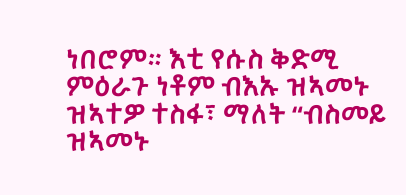ነበሮም። እቲ የሱስ ቅድሚ ምዕራጉ ነቶም ብእኡ ዝኣመኑ ዝኣተዎ ተስፋ፣ ማለት “ብስመይ ዝኣመኑ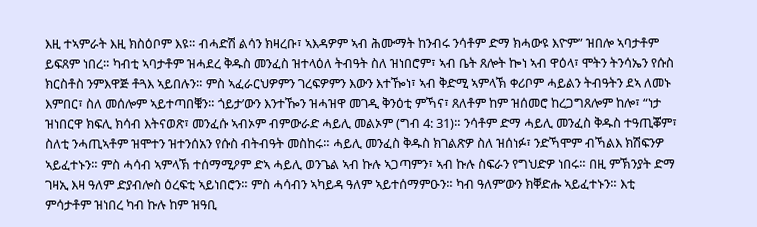እዚ ተኣምራት እዚ ክስዕቦም እዩ። ብሓድሽ ልሳን ክዛረቡ፣ ኣእዳዎም ኣብ ሕሙማት ከንብሩ ንሳቶም ድማ ክሓውዩ እዮም” ዝበሎ ኣባታቶም ይፍጸም ነበረ። ካብቲ ኣባታቶም ዝሓደረ ቅዱስ መንፈስ ዝተላዕለ ትብዓት ስለ ዝነበሮም፣ ኣብ ቤት ጸሎት ኰነ ኣብ ዋዕላ፣ ሞትን ትንሳኤን የሱስ ክርስቶስ ንምእዋጅ ቶጓእ ኣይበሉን። ምስ ኣፈራርህዎምን ገረፍዎምን እውን እተዀነ፣ ኣብ ቅድሚ ኣምላኽ ቀሪቦም ሓይልን ትብዓትን ደኣ ለመኑ እምበር፣ ስለ መሰሎም ኣይተጣበቑን። ጎይታ’ውን እንተዀን ዝሓዝዋ መገዲ ቅንዕቲ ምኻና፣ ጸለቶም ከም ዝሰመሮ ከረጋግጸሎም ከሎ፣ “ነታ ዝነበርዋ ክፍሊ ክሳብ እትናወጽ፣ መንፈሱ ኣብኦም ብምውራድ ሓይሊ መልኦም (ግብ 4: 31)። ንሳቶም ድማ ሓይሊ መንፈስ ቅዱስ ተዓጢቖም፣ ስለቲ ንሓጢኣቶም ዝሞተን ዝተንሰአን የሱስ ብትብዓት መስከሩ። ሓይሊ መንፈስ ቅዱስ ክገልጽዎ ስለ ዝሰነፉ፣ ንድኻሞም ብኻልእ ክሽፍንዎ ኣይፈተኑን። ምስ ሓሳብ ኣምላኽ ተሰማሚዖም ድኣ ሓይሊ ወንጌል ኣብ ኩሉ ኣጋጣምን፣ ኣብ ኩሉ ስፍራን የግህድዎ ነበሩ። በዚ ምኽንያት ድማ ገዛኢ እዛ ዓለም ድያብሎስ ዕረፍቲ ኣይነበሮን። ምስ ሓሳብን ኣካይዳ ዓለም ኣይተሰማምዑን። ካብ ዓለም’ውን ክቐድሑ ኣይፈተኑን። እቲ ምሳታቶም ዝነበረ ካብ ኩሉ ከም ዝዓቢ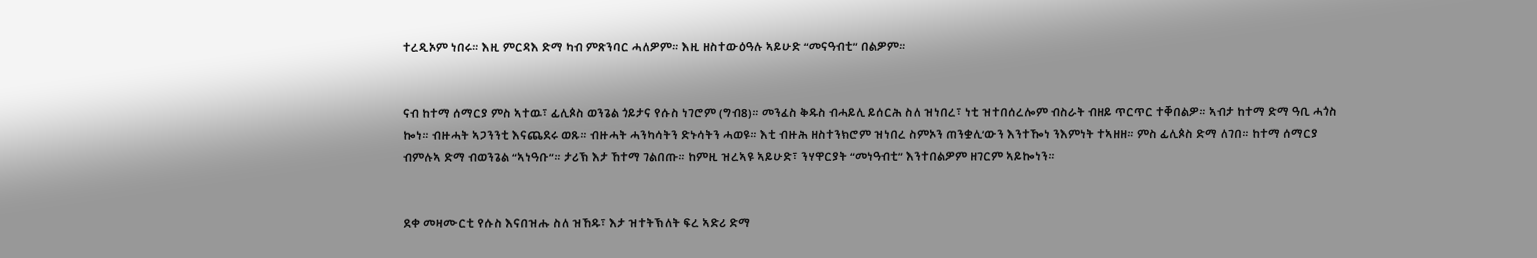ተረዲኦም ነበሩ። እዚ ምርዳእ ድማ ካብ ምጽንባር ሓለዎም። እዚ ዘስተውዕዓሉ ኣይሁድ “መናዓብቲ” በልዎም።


ናብ ከተማ ሰማርያ ምስ ኣተዉ፣ ፊሊጶስ ወንጌል ጎይታና የሱስ ነገሮም (ግብ8)። መንፈስ ቅዱስ ብሓይሊ ይሰርሕ ስለ ዝነበረ፣ ነቲ ዝተበሰረሎም ብስራት ብዘይ ጥርጥር ተቐበልዎ። ኣብታ ከተማ ድማ ዓቢ ሓጎስ ኰነ። ብዙሓት ኣጋንንቲ እናጨደሩ ወጹ። ብዙሓት ሓንካሳትን ድኑሳትን ሓወዩ። እቲ ብዙሕ ዘስተንክሮም ዝነበረ ስምኦን ጠንቋሊ’ውን እንተዀነ ንእምነት ተኣዘዘ። ምስ ፊሊጶስ ድማ ለገበ። ከተማ ሰማርያ ብምሉኣ ድማ ብወንጌል “ኣነዓቡ”። ታሪኽ እታ ኸተማ ገልበጡ። ከምዚ ዝረኣዩ ኣይሁድ፣ ንሃዋርያት “መነዓብቲ” እንተበልዎም ዘገርም ኣይኰነን።


ደቀ መዛሙርቲ የሱስ እናበዝሑ ስለ ዝኸዱ፣ እታ ዝተትኽለት ፍረ ኣድሪ ድማ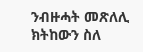ንብዙሓት መጽለሊ ክትከውን ስለ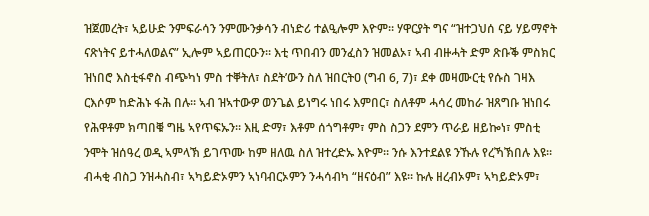ዝጀመረት፣ ኣይሁድ ንምፍራሳን ንምሙንቃሳን ብነድሪ ተልዒሎም እዮም። ሃዋርያት ግና “ዝተጋህሰ ናይ ሃይማኖት ናጽነትና ይተሓለወልና” ኢሎም ኣይጠርዑን። እቲ ጥበብን መንፈስን ዝመልኦ፣ ኣብ ብዙሓት ድም ጽቡቕ ምስክር ዝነበሮ እስቲፋኖስ ብጭካነ ምስ ተቐትለ፣ ስደት’ውን ስለ ዝበርትዐ (ግብ 6, 7)፣ ደቀ መዛሙርቲ የሱስ ገዛእ ርእሶም ከድሕኑ ፋሕ በሉ። ኣብ ዝኣተውዎ ወንጌል ይነግሩ ነበሩ እምበር፣ ስለቶም ሓሳረ መከራ ዝጸግቡ ዝነበሩ የሕዋቶም ክጣበቑ ግዜ ኣየጥፍኡን። እዚ ድማ፣ እቶም ሰጎግቶም፣ ምስ ስጋን ደምን ጥራይ ዘይኰነ፣ ምስቲ ንሞት ዝሰዓረ ወዲ ኣምላኽ ይገጥሙ ከም ዘለዉ ስለ ዝተረድኡ እዮም። ንሱ እንተደልዩ ንኹሉ የረኻኽበሉ እዩ። ብሓቂ ብስጋ ንዝሓስብ፣ ኣካይድኦምን ኣነባብርኦምን ንሓሳብካ “ዘናዕብ” እዩ። ኩሉ ዘረብኦም፣ ኣካይድኦም፣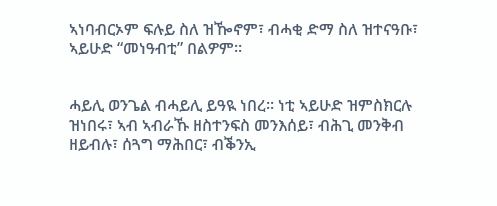ኣነባብርኦም ፍሉይ ስለ ዝዀኖም፣ ብሓቂ ድማ ስለ ዝተናዓቡ፣ ኣይሁድ “መነዓብቲ” በልዎም።


ሓይሊ ወንጌል ብሓይሊ ይዓዪ ነበረ። ነቲ ኣይሁድ ዝምስክርሉ ዝነበሩ፣ ኣብ ኣብራኹ ዘስተንፍስ መንእሰይ፣ ብሕጊ መንቅብ ዘይብሉ፣ ሰጓግ ማሕበር፣ ብቕንኢ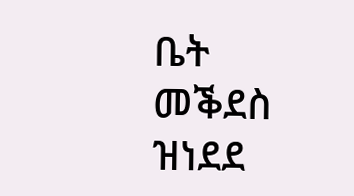ቤት መቕደስ ዝነደደ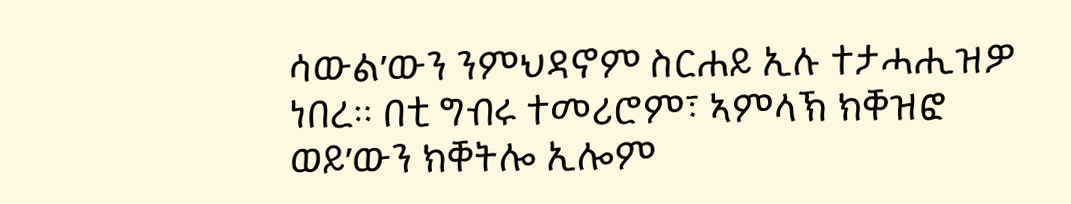ሳውል’ውን ንምህዳኖም ስርሐይ ኢሉ ተታሓሒዝዎ ነበረ። በቲ ግብሩ ተመሪሮም፣ ኣምላኽ ክቐዝፎ ወይ’ውን ክቐትሎ ኢሎም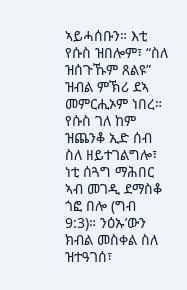ኣይሓሰቡን። እቲ የሱስ ዝበሎም፣ “ስለ ዝሰጉኹም ጸልዩ” ዝብል ምኽሪ ደኣ መምርሒኦም ነበረ። የሱስ ገለ ከም ዝጨንቆ ኢድ ሰብ ስለ ዘይተገልግሎ፣ ነቲ ሰጓግ ማሕበር ኣብ መገዲ ደማስቆ ጎፎ በሎ (ግብ 9:3)። ንዕኡ’ውን ክብል መስቀል ስለ ዝተዓገሰ፣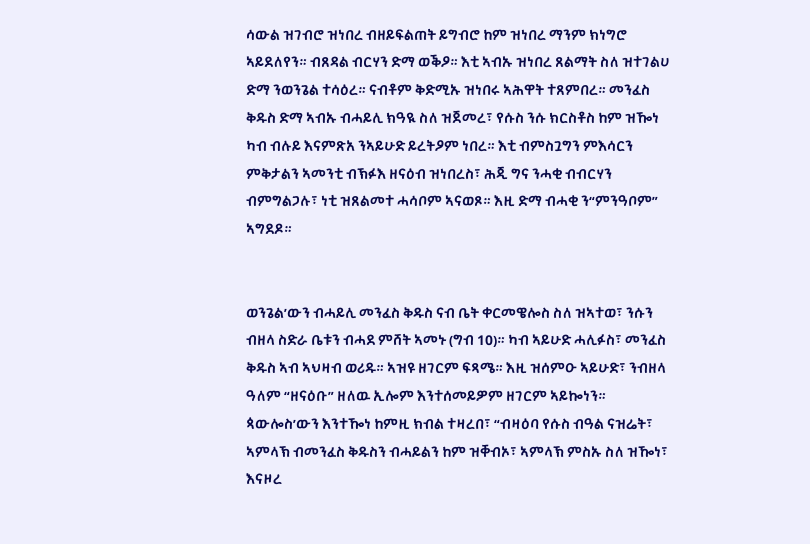ሳውል ዝገብሮ ዝነበረ ብዘይፍልጠት ይግብሮ ከም ዝነበረ ማንም ክነግሮ ኣይደለየን። ብጸዳል ብርሃን ድማ ወቕዖ። እቲ ኣብኡ ዝነበረ ጸልማት ስለ ዝተገልሀ ድማ ንወንጌል ተሳዕረ። ናብቶም ቅድሚኡ ዝነበሩ ኣሕዋት ተጸምበረ። መንፈስ ቅዱስ ድማ ኣብኡ ብሓይሊ ክዓዪ ስለ ዝጀመረ፣ የሱስ ንሱ ክርስቶስ ከም ዝዀነ ካብ ብሉይ እናምጽአ ንኣይሁድ ይረትዖም ነበረ። እቲ ብምስጓግን ምእሳርን ምቅታልን ኣመንቲ ብኽፉእ ዘናዕብ ዝነበረስ፣ ሕጂ ግና ንሓቂ ብብርሃን ብምግልጋሉ፣ ነቲ ዝጸልመተ ሓሳቦም ኣናወጾ። እዚ ድማ ብሓቂ ን“ምንዓቦም” ኣግደዶ።


ወንጌል’ውን ብሓይሊ መንፈስ ቅዱስ ናብ ቤት ቀርመዌሎስ ስለ ዝኣተወ፣ ንሱን ብዘላ ስድራ ቤቱን ብሓደ ምሸት ኣመኑ (ግብ 10)። ካብ ኣይሁድ ሓሊፉስ፣ መንፈስ ቅዱስ ኣብ ኣህዛብ ወሪዱ። ኣዝዩ ዘገርም ፍጻሜ። እዚ ዝሰምዑ ኣይሁድ፣ ንብዘላ ዓለም “ዘናዕቡ” ዘለዉ ኢሎም እንተሰመይዎም ዘገርም ኣይኰነን። ጳውሎስ’ውን እንተዀነ ከምዚ ክብል ተዛረበ፣ “ብዛዕባ የሱስ ብዓል ናዝሬት፣ ኣምላኽ ብመንፈስ ቅዱስን ብሓይልን ከም ዝቐብኦ፣ ኣምላኽ ምስኡ ስለ ዝዀነ፣ እናዞረ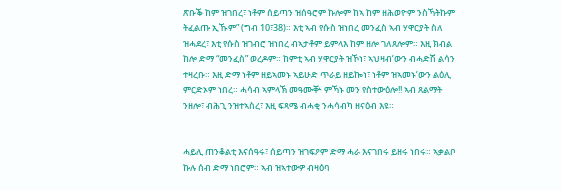ጽቡቕ ከም ዝገበረ፣ ነቶም ሰይጣን ዝሰዓሮም ኩሎም ከኣ ከም ዘሕወዮም ንስኻትኩም ትፈልጡ ኢኹም” (ግብ 10፣38)። እቲ ኣብ የሱስ ዝነበረ መንፈስ ኣብ ሃዋርያት ስለ ዝሓደረ፣ እቲ የሱስ ዝገብሮ ዝነበረ ብኣታቶም ይምላእ ከም ዘሎ ገለጸሎም። እዚ ክብል ከሎ ድማ “መንፈስ” ወረዶም። ከምቲ ኣብ ሃዋርያት ዝኾነ፣ ኣህዛብ’ውን ብሓድሽ ልሳን ተዛረቡ። እዚ ድማ ነቶም ዘይኣመኑ ኣይሁድ ጥራይ ዘይኰነ፣ ነቶም ዝኣመኑ’ውን ልዕሊ ምርድኦም ነበረ። ሓሳብ ኣምላኽ መዓሙቝ ምኻኑ መን የስተውዕሎ!! ኣብ ጸልማት ንዘሎ፣ ብሕጊ ንዝተኣስረ፣ እዚ ፍጻሜ ብሓቂ ንሓሳብካ ዘናዕብ እዩ።


ሓይሊ ጠንቆልቲ እናሰዓሩ፣ ሰይጣን ዝገፍዖም ድማ ሓራ እናገበሩ ይዘሩ ነበሩ። ኣቃልቦ ኩሉ ሰብ ድማ ነበሮም። ኣብ ዝኣተውዎ ብዛዕባ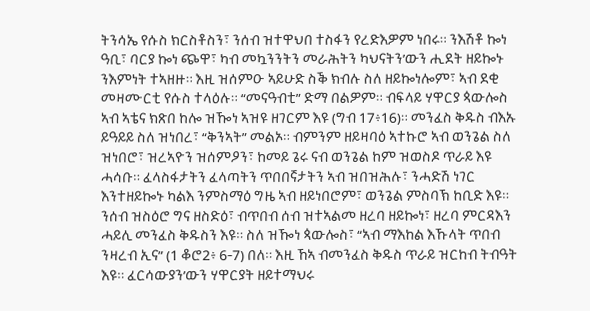ትንሳኤ የሱስ ክርስቶስን፣ ንሰብ ዝተዋህበ ተስፋን የረድእዎም ነበሩ። ንእሽቶ ኰነ ዓቢ፣ ባርያ ኰነ ጭዋ፣ ካብ መኳንንትን መራሕትን ካህናትን’ውን ሒደት ዘይኰኑ ንእምነት ተኣዘዙ። እዚ ዝሰምዑ ኣይሁድ ስቕ ክብሉ ስለ ዘይኰነሎም፣ ኣብ ደቂ መዛሙርቲ የሱስ ተላዕሉ። “መናዓብቲ” ድማ በልዎም። ብፍላይ ሃዋርያ ጳውሎስ ኣብ ኣቴና ክጽበ ከሎ ዝዀነ ኣዝዩ ዘገርም እዩ (ግብ 17፥16)። መንፈስ ቅዱስ ብእኡ ይዓይይ ስለ ዝነበረ፣ “ቅንኣት” መልኦ። ብምንም ዘይዛባዕ ኣተኩሮ ኣብ ወንጌል ስለ ዝነበሮ፣ ዝረኣዮን ዝሰምዖን፣ ከመይ ጌሩ ናብ ወንጌል ከም ዝወስዶ ጥራይ እዩ ሓሳቡ። ፈላስፋታትን ፈላጣትን ጥበበኛታትን ኣብ ዝበዝሕሉ፣ ንሓድሽ ነገር እንተዘይኰኑ ካልእ ንምስማዕ ግዜ ኣብ ዘይነበሮም፣ ወንጌል ምስባኽ ከቢድ እዩ። ንሰብ ዝስዕሮ ግና ዘስድዕ፣ ብጥበብ ሰብ ዝተኣልመ ዘረባ ዘይኰነ፣ ዘረባ ምርዳእን ሓይሊ መንፈስ ቅዱስን እዩ። ስለ ዝዀነ ጳውሎስ፣ “ኣብ ማእከል እኹላት ጥበብ ንዛረብ ኢና” (1 ቆሮ2፥ 6-7) በለ። እዚ ኸኣ ብመንፈስ ቅዱስ ጥራይ ዝርከብ ትብዓት እዩ። ፈርሳውያን’ውን ሃዋርያት ዘይተማህሩ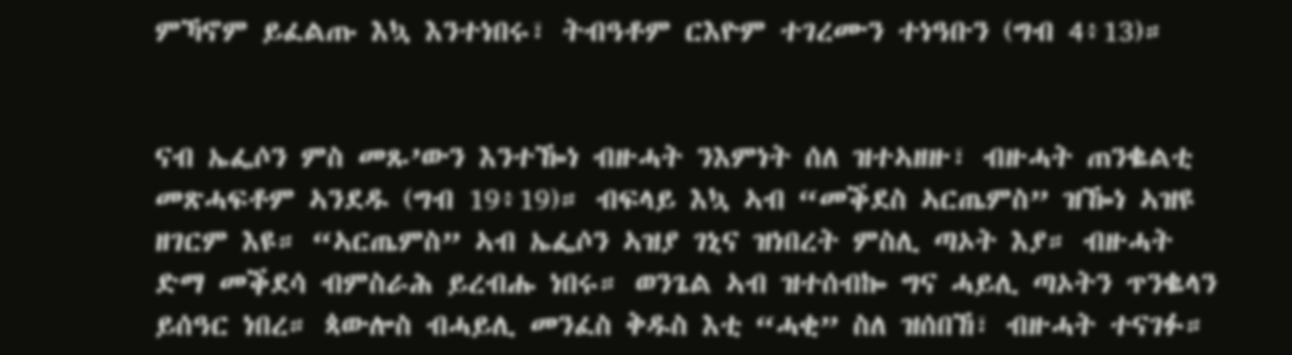ምኻኖም ይፈልጡ እኳ እንተነበሩ፣ ትብዓቶም ርእዮም ተገረሙን ተነዓቡን (ግብ 4፥13)።


ናብ ኤፌሶን ምስ መጹ’ውን እንተዀነ ብዙሓት ንእምነት ሰለ ዝተኣዘዙ፣ ብዙሓት ጠንቈልቲ መጽሓፍቶም ኣንደዱ (ግብ 19፥19)። ብፍላይ እኳ ኣብ “መቕደስ ኣርጤምስ” ዝዀነ ኣዝዩ ዘገርም እዩ። “ኣርጤምስ” ኣብ ኤፌሶን ኣዝያ ገኒና ዝነበረት ምስሊ ጣኦት እያ። ብዙሓት ድማ መቕደሳ ብምስራሕ ይረብሑ ነበሩ። ወንጌል ኣብ ዝተሰብኰ ግና ሓይሊ ጣኦትን ጥንቈላን ይሰዓር ነበረ። ጳውሎስ ብሓይሊ መንፈስ ቅዱስ እቲ “ሓቂ” ስለ ዝሰበኸ፣ ብዙሓት ተናገፉ።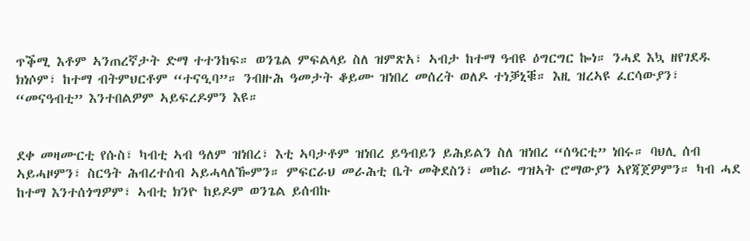ጥቕሚ እቶም ኣንጠረኛታት ድማ ተተንከፍ። ወንጌል ምፍልላይ ስለ ዝምጽአ፣ ኣብታ ከተማ ዓብዩ ዕግርግር ኰነ። ንሓደ እኳ ዘየገደዱ ክነሶም፣ ከተማ ብትምህርቶም “ተናዒባ”። ንብዙሕ ዓመታት ቆይሙ ዝነበረ መሰረት ወለዶ ተነቓኒቑ። እዚ ዝረኣዩ ፈርሳውያን፣ “መናዓብቲ” እንተበልዎም ኣይፍረዶምን እዩ።


ደቀ መዛሙርቲ የሱስ፣ ካብቲ ኣብ ዓለም ዝነበረ፣ እቲ ኣባታቶም ዝነበረ ይዓብይን ይሕይልን ስለ ዝነበረ “ሰዓርቲ” ነበሩ። ባህሊ ሰብ ኣይሓዞምን፣ ስርዓት ሕብረተሰብ ኣይሓላለዀምን። ምፍርራህ መራሕቲ ቤት መቅደስን፣ መከራ ግዝኣት ሮማውያን ኣየጃጀዎምን። ካብ ሓደ ከተማ እንተሰጎግዎም፣ ኣብቲ ክንዮ ከይዶም ወንጌል ይሰብኩ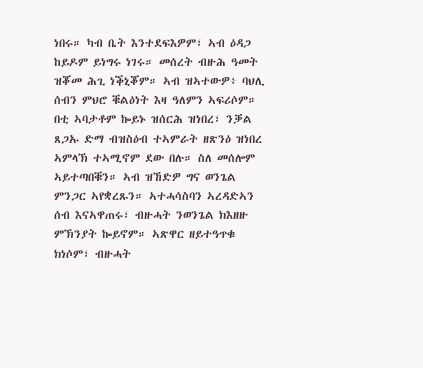ነበሩ። ካብ ቤት እንተደፍእዎም፣ ኣብ ዕዳጋ ከይዶም ይነግሩ ነገሩ። መሰረት ብዙሕ ዓመት ዝቖመ ሕጊ ነቕኒቖም። ኣብ ዝኣተውዎ፥ ባህሊ ሰብን ምህሮ ቑልዕነት እዛ ዓለምን ኣፍሪሶም። በቲ ኣባታቶም ኰይኑ ዝሰርሕ ዝነበረ፣ ንቓል ጸጋኡ ድማ ብዝስዕብ ተኣምራት ዘጽንዕ ዝነበረ ኣምላኽ ተኣሚኖም ደው በሉ። ስለ መሰሎም ኣይተጣበቑን። ኣብ ዝኸድዎ ግና ወንጌል ምንጋር ኣየቋረጹን። ኣተሓሳስባን ኣረዳድኣን ሰብ እናኣዋጠሩ፣ ብዙሓት ንወንጌል ክእዘዙ ምኽንያት ኰይኖም። ኣጽዋር ዘይተዓጥቁ ክነሶም፣ ብዙሓት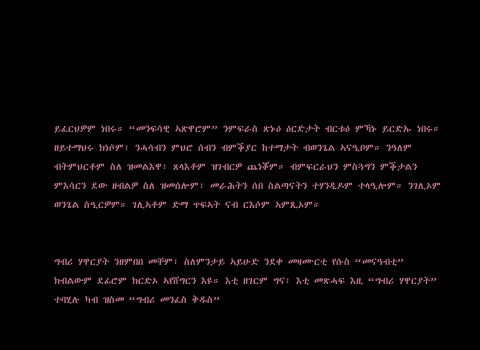ይፈርህዎም ነበሩ። “መንፍሳዊ ኣጽዋሮም” ንምፍራስ ጽኑዕ ዕርድታት ብርቱዕ ምኻኑ ይርድኡ ነበሩ። ዘይተማህሩ ክነሶም፣ ንሓሳብን ምህሮ ሰብን ብምቕያር ከተማታት ብወንጌል ኣናዒቦም። ንዓለም ብትምህርቶም ስለ ዝመልእዋ፣ ጸላእቶም ዝገብርዎ ጨነቖም። ብምፍርራህን ምስጓግን ምቕታልን ምእሳርን ደው ዘብልዎ ስለ ዝመሰሎም፣ መራሕትን ሰበ ስልጣናትን ተሃንዲዶም ተላዒሎም። ንገሊኦም ወንጌል ስዒርዎም። ገሊኣቶም ድማ ጥፍኣት ናብ ርእሶም ኣምጺኦም።


ግብሪ ሃዋርያት ንዘምበበ መቸም፣ ስለምንታይ ኣይሁድ ንደቀ መዛሙርቲ የሱስ “መናዓብቲ” ክብልውም ደፊሮም ክርድኦ ኣየሸግርን እዩ። እቲ ዘገርም ግና፣ እቲ መጽሓፍ እዚ “ግብሪ ሃዋርያት” ተባሂሉ ካብ ዝስመ “ግብሪ መንፈስ ቅዱስ”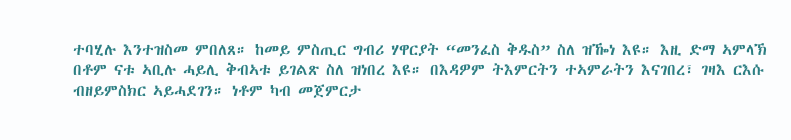ተባሂሉ እንተዝስመ ምበለጸ። ከመይ ምስጢር ግብሪ ሃዋርያት “መንፈስ ቅዱስ” ስለ ዝዀነ እዩ። እዚ ድማ ኣምላኽ በቶም ናቱ ኣቢሉ ሓይሊ ቅብኣቱ ይገልጽ ስለ ዝነበረ እዩ። በእዳዎም ትእምርትን ተኣምራትን እናገበረ፣ ገዛእ ርእሱ ብዘይምስክር ኣይሓደገን። ነቶም ካብ መጀምርታ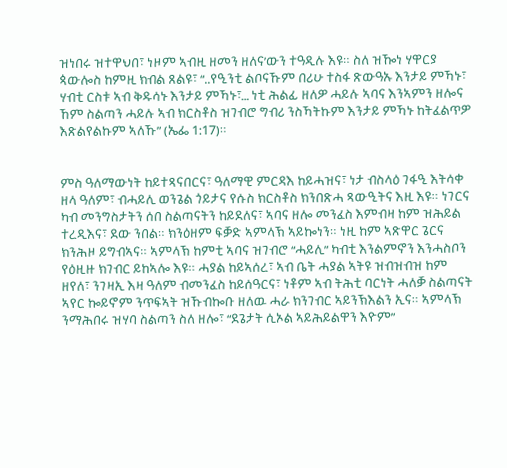ዝነበሩ ዝተዋህበ፣ ነዞም ኣብዚ ዘመን ዘለና’ውን ተዓዲሉ እዩ። ስለ ዝዀነ ሃዋርያ ጳውሎስ ከምዚ ክብል ጸልዩ፣ “..የዒንቲ ልቦናኹም በሪሁ ተስፋ ጽውዓኡ እንታይ ምኻኑ፣ ሃብቲ ርስቱ ኣብ ቅዱሳኑ እንታይ ምኻኑ፣… ነቲ ሕልፊ ዘለዎ ሓይሉ ኣባና እንኣምን ዘሎና ኸም ስልጣን ሓይሉ ኣብ ክርስቶስ ዝገብሮ ግብሪ ንስኻትኩም እንታይ ምኻኑ ከትፈልጥዎ እጽልየልኩም ኣለኹ” (ኤፌ 1:17)።


ምስ ዓለማውነት ከይተጻናበርና፣ ዓለማዊ ምርዳእ ከይሓዝና፣ ነታ ብስላዕ ገፋዒ እትሳቀ ዘላ ዓለም፣ ብሓይሊ ወንጌል ጎይታና የሱስ ክርስቶስ ክንበጽሓ ጻውዒትና እዚ እዩ። ነገርና ካብ መንግስታትን ሰበ ስልጣናትን ከይደለና፣ ኣባና ዘሎ መንፈስ እምብዛ ከም ዝሕይል ተረዲእና፣ ደው ንበል። ክንዕዘም ፍቓድ ኣምላኽ ኣይኰነን። ነዚ ከም ኣጽዋር ጌርና ክንሕዞ ይግብኣና። ኣምላኽ ከምቲ ኣባና ዝገብሮ “ሓይሊ” ካብቲ እንልምኖን እንሓስቦን የዕዚዙ ክገብር ይከኣሎ እዩ። ሓያል ከይኣሰረ፣ ኣብ ቤት ሓያል ኣትዩ ዝብዝብዝ ከም ዘየለ፣ ንገዛኢ እዛ ዓለም ብመንፈስ ከይሰዓርና፣ ነቶም ኣብ ትሕቲ ባርነት ሓለቓ ስልጣናት ኣየር ኰይኖም ንጥፍኣት ዝኹብኰቡ ዘለዉ ሓራ ክንገብር ኣይንኽእልን ኢና። ኣምላኽ ንማሕበሩ ዝሃባ ስልጣን ስለ ዘሎ፣ “ደጌታት ሲኦል ኣይሕይልዋን እዮም”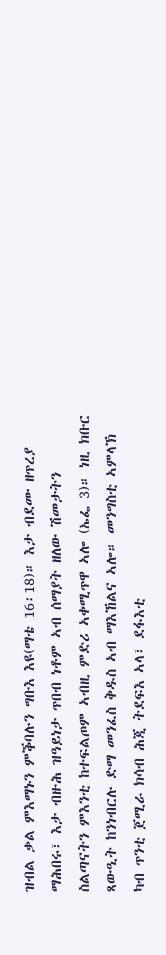ዝብል ቃል ምእማኑን ምቕባሉን ግቡእ እዩ(ማቴ 16፡18)። እታ ብደሙ ዘጥረያ ማሕበሩ፣ እታ ብዙሕ ዝዓይነታ ጥበብ ነቶም ኣብ ሰማያት ዘለው ሽመታትን ስልጣናትን ምእንቲ ከተፍልጦም ኣብዚ ምድሪ ኣቀሚጥዋ ኣሎ (ኤፌ 3)። ነዚ ክቡር ጻውዒት ከንነብርሉ ድማ መንፈስ ቅዱስ ኣብ ማእኸልና ኣሎ። መንግስቲ ኣምላኽ ካብ ጥንቲ ጀሚራ ክሳብ ሕጂ ትደፍእ ኣላ፣ ደፋእቲ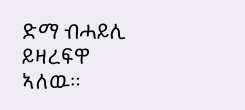ድማ ብሓይሊ ይዛረፍዋ ኣለዉ።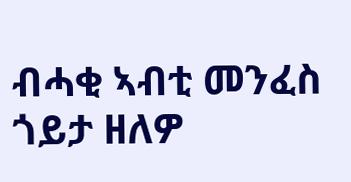ብሓቂ ኣብቲ መንፈስ ጎይታ ዘለዎ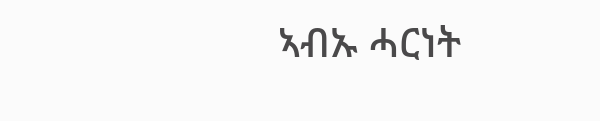ኣብኡ ሓርነት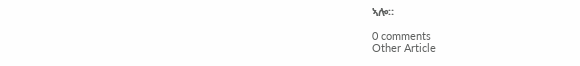ኣሎ።

0 comments
Other Article